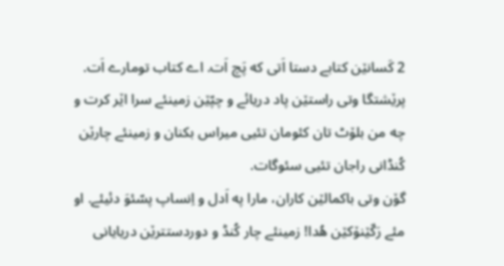2 کَسانێن کتابے دستا اَتی که پَچ اَت. اے کتاب تومارے اَت. پرێشتگا وتی راستێن پاد دریائے و چپّێن زمینئے سرا اێر کرت و
چه من بلۆٹ تان کئومان تئیی میراس بکنان و زمینئے چارێن کُنڈانی راجان تئیی سئوگات.
گۆن وتی باکمالێن کاران، مارا په اَدل و اِنساپ پسّئوَ دئیئے. او مئے رَکّێنۆکێن هُدا! زمینئے چار کُنڈ و دوردستترێن دریایانی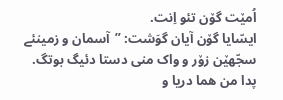اُمێت گۆن تئو اِنت.
ایسّایا گۆن آیان گوَشت: ”آسمان و زمینئے سجّهێن زۆر و واک منی دستا دئیگ بوتگ.
پدا من هما دریا و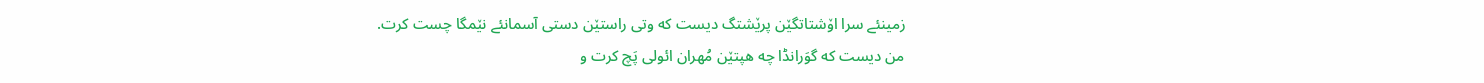زمینئے سرا اۆشتاتگێن پرێشتگ دیست که وتی راستێن دستی آسمانئے نێمگا چست کرت.
من دیست که گوَرانڈا چه هپتێن مُهران ائولی پَچ کرت و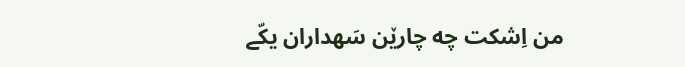من اِشکت چه چارێن سَهداران یکّے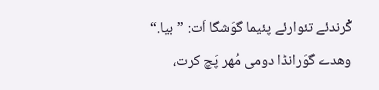گْرندئے تئوارئے پئیما گوَشگا اَت: ”بیا.“
وهدے گوَرانڈا دومی مُهر پَچ کرت،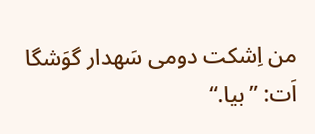من اِشکت دومی سَهدار گوَشگا اَت: ”بیا.“